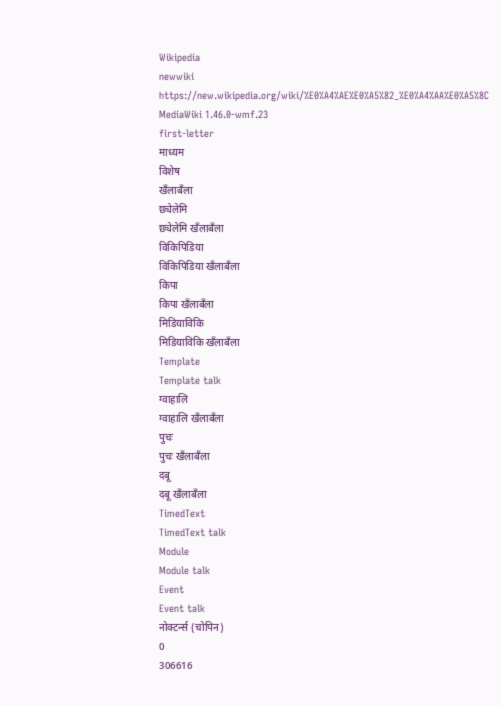Wikipedia
newwiki
https://new.wikipedia.org/wiki/%E0%A4%AE%E0%A5%82_%E0%A4%AA%E0%A5%8C
MediaWiki 1.46.0-wmf.23
first-letter
माध्यम
विशेष
खँलाबँला
छ्येलेमि
छ्येलेमि खँलाबँला
विकिपिडिया
विकिपिडिया खँलाबँला
किपा
किपा खँलाबँला
मिडियाविकि
मिडियाविकि खँलाबँला
Template
Template talk
ग्वाहालि
ग्वाहालि खँलाबँला
पुचः
पुचः खँलाबँला
दबू
दबू खँलाबँला
TimedText
TimedText talk
Module
Module talk
Event
Event talk
नोक्टर्न्स (चोपिन)
0
306616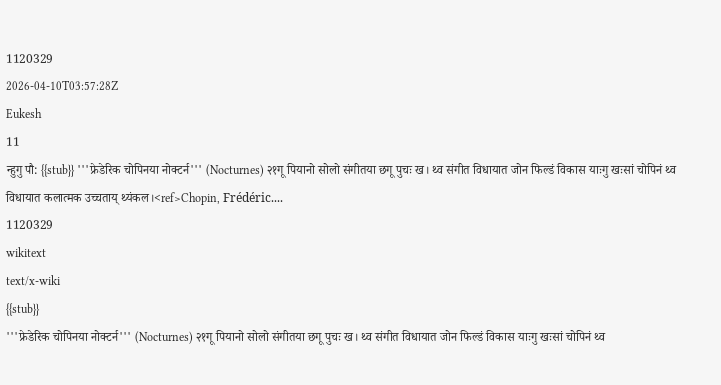1120329
2026-04-10T03:57:28Z
Eukesh
11
न्हुगु पौ: {{stub}} '''फ्रेडेरिक चोपिनया नोक्टर्न''' (Nocturnes) २१गू पियानो सोलो संगीतया छगू पुचः ख। थ्व संगीत विधायात जोन फिल्डं विकास याःगु खःसां चोपिनं थ्व विधायात कलात्मक उच्चताय् थ्यंकल।<ref>Chopin, Frédéric....
1120329
wikitext
text/x-wiki
{{stub}}
'''फ्रेडेरिक चोपिनया नोक्टर्न''' (Nocturnes) २१गू पियानो सोलो संगीतया छगू पुचः ख। थ्व संगीत विधायात जोन फिल्डं विकास याःगु खःसां चोपिनं थ्व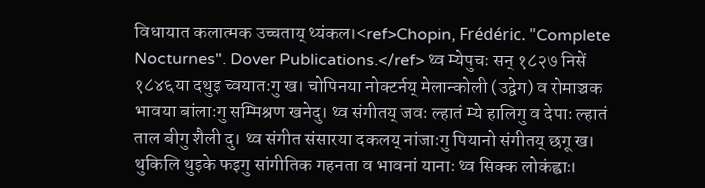विधायात कलात्मक उच्चताय् थ्यंकल।<ref>Chopin, Frédéric. "Complete Nocturnes". Dover Publications.</ref> थ्व म्येपुचः सन् १८२७ निसें १८४६या दथुइ च्वयातःगु ख। चोपिनया नोक्टर्नय् मेलान्कोली (उद्वेग) व रोमाञ्चक भावया बांलाःगु सम्मिश्रण खनेदु। थ्व संगीतय् जवः ल्हातं म्ये हालिगु व देपाः ल्हातं ताल बीगु शैली दु। थ्व संगीत संसारया दकलय् नांजाःगु पियानो संगीतय् छगू ख। थुकिलि थुइके फइगु सांगीतिक गहनता व भावनां यानाः थ्व सिक्क लोकंह्वाः।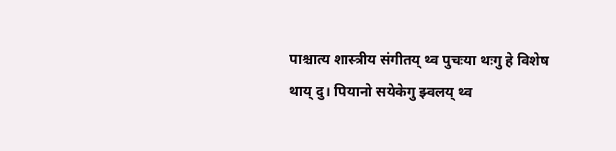पाश्चात्य शास्त्रीय संगीतय् थ्व पुचःया थःगु हे विशेष थाय् दु। पियानो सयेकेगु झ्वलय् थ्व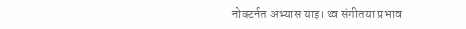नोक्टर्नत अभ्यास याइ। थ्व संगीतया प्रभाव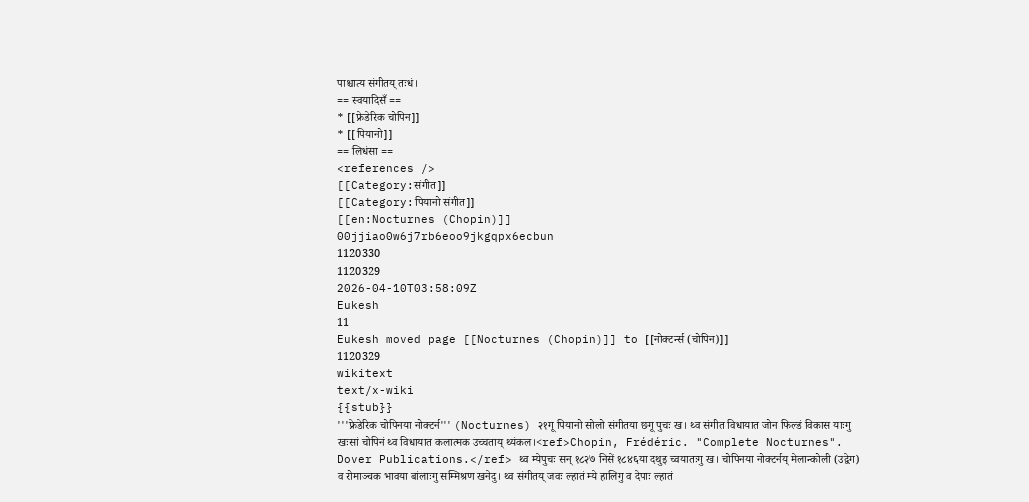पाश्चात्य संगीतय् तःधं।
== स्वयादिसँ ==
* [[फ्रेडेरिक चोपिन]]
* [[पियानो]]
== लिधंसा ==
<references />
[[Category:संगीत]]
[[Category:पियानो संगीत]]
[[en:Nocturnes (Chopin)]]
00jjiao0w6j7rb6eoo9jkgqpx6ecbun
1120330
1120329
2026-04-10T03:58:09Z
Eukesh
11
Eukesh moved page [[Nocturnes (Chopin)]] to [[नोक्टर्न्स (चोपिन)]]
1120329
wikitext
text/x-wiki
{{stub}}
'''फ्रेडेरिक चोपिनया नोक्टर्न''' (Nocturnes) २१गू पियानो सोलो संगीतया छगू पुचः ख। थ्व संगीत विधायात जोन फिल्डं विकास याःगु खःसां चोपिनं थ्व विधायात कलात्मक उच्चताय् थ्यंकल।<ref>Chopin, Frédéric. "Complete Nocturnes". Dover Publications.</ref> थ्व म्येपुचः सन् १८२७ निसें १८४६या दथुइ च्वयातःगु ख। चोपिनया नोक्टर्नय् मेलान्कोली (उद्वेग) व रोमाञ्चक भावया बांलाःगु सम्मिश्रण खनेदु। थ्व संगीतय् जवः ल्हातं म्ये हालिगु व देपाः ल्हातं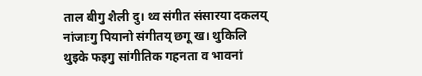ताल बीगु शैली दु। थ्व संगीत संसारया दकलय् नांजाःगु पियानो संगीतय् छगू ख। थुकिलि थुइके फइगु सांगीतिक गहनता व भावनां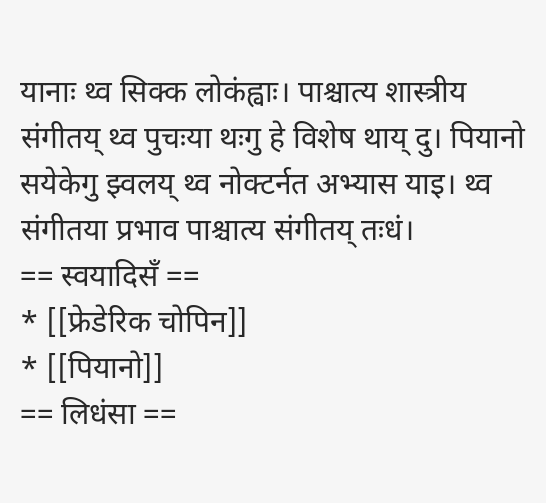यानाः थ्व सिक्क लोकंह्वाः। पाश्चात्य शास्त्रीय संगीतय् थ्व पुचःया थःगु हे विशेष थाय् दु। पियानो सयेकेगु झ्वलय् थ्व नोक्टर्नत अभ्यास याइ। थ्व संगीतया प्रभाव पाश्चात्य संगीतय् तःधं।
== स्वयादिसँ ==
* [[फ्रेडेरिक चोपिन]]
* [[पियानो]]
== लिधंसा ==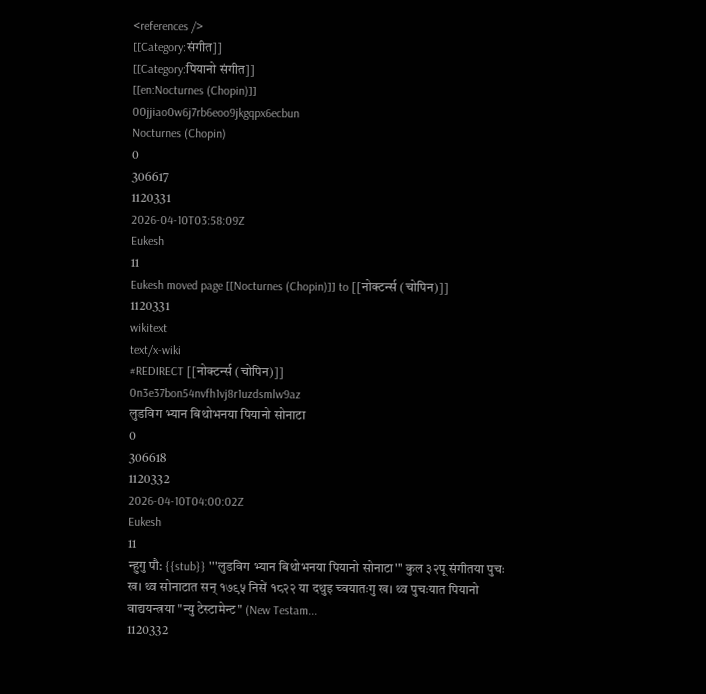<references />
[[Category:संगीत]]
[[Category:पियानो संगीत]]
[[en:Nocturnes (Chopin)]]
00jjiao0w6j7rb6eoo9jkgqpx6ecbun
Nocturnes (Chopin)
0
306617
1120331
2026-04-10T03:58:09Z
Eukesh
11
Eukesh moved page [[Nocturnes (Chopin)]] to [[नोक्टर्न्स (चोपिन)]]
1120331
wikitext
text/x-wiki
#REDIRECT [[नोक्टर्न्स (चोपिन)]]
0n3e37bon54nvfh1vj8r1uzdsmlw9az
लुडविग भ्यान बिथोभनया पियानो सोनाटा
0
306618
1120332
2026-04-10T04:00:02Z
Eukesh
11
न्हुगु पौ: {{stub}} '''लुडविग भ्यान बिथोभनया पियानो सोनाटा''' कुल ३२पू संगीतया पुचः ख। थ्व सोनाटात सन् १७९५ निसें १८२२ या दथुइ च्वयातःगु ख। थ्व पुचःयात पियानो वाद्ययन्त्रया "न्यु टेस्टामेन्ट" (New Testam...
1120332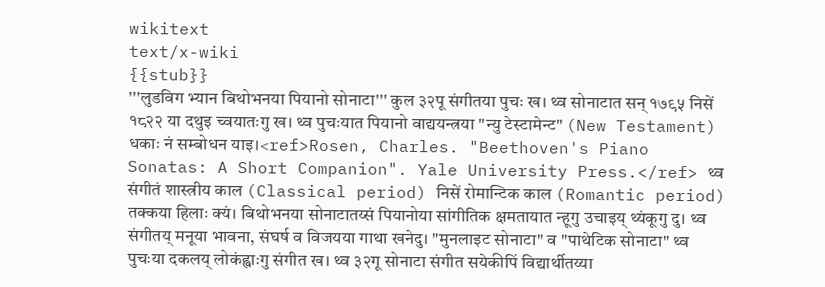wikitext
text/x-wiki
{{stub}}
'''लुडविग भ्यान बिथोभनया पियानो सोनाटा''' कुल ३२पू संगीतया पुचः ख। थ्व सोनाटात सन् १७९५ निसें १८२२ या दथुइ च्वयातःगु ख। थ्व पुचःयात पियानो वाद्ययन्त्रया "न्यु टेस्टामेन्ट" (New Testament) धकाः नं सम्बोधन याइ।<ref>Rosen, Charles. "Beethoven's Piano Sonatas: A Short Companion". Yale University Press.</ref> थ्व संगीतं शास्त्रीय काल (Classical period) निसें रोमान्टिक काल (Romantic period) तक्कया हिलाः क्यं। बिथोभनया सोनाटातय्सं पियानोया सांगीतिक क्षमतायात न्हूगु उचाइय् थ्यंकूगु दु। थ्व संगीतय् मनूया भावना, संघर्ष व विजयया गाथा खनेदु। "मुनलाइट सोनाटा" व "पाथेटिक सोनाटा" थ्व पुचःया दकलय् लोकंह्वाःगु संगीत ख। थ्व ३२गू सोनाटा संगीत सयेकीपिं विद्यार्थीतय्या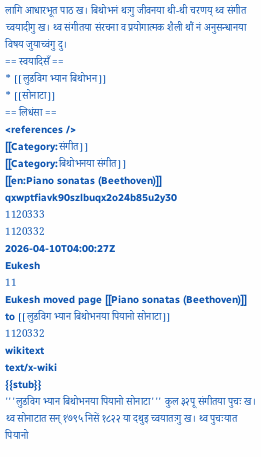लागि आधारभूत पाठ ख। बिथोभनं थःगु जीवनया थी-थी चरणय् थ्व संगीत च्वयादीगु ख। थ्व संगीतया संरचना व प्रयोगात्मक शैली थौं नं अनुसन्धानया विषय जुयाच्वंगु दु।
== स्वयादिसँ ==
* [[लुडविग भ्यान बिथोभन]]
* [[सोनाटा]]
== लिधंसा ==
<references />
[[Category:संगीत]]
[[Category:बिथोभनया संगीत]]
[[en:Piano sonatas (Beethoven)]]
qxwptfiavk90szlbuqx2o24b85u2y30
1120333
1120332
2026-04-10T04:00:27Z
Eukesh
11
Eukesh moved page [[Piano sonatas (Beethoven)]] to [[लुडविग भ्यान बिथोभनया पियानो सोनाटा]]
1120332
wikitext
text/x-wiki
{{stub}}
'''लुडविग भ्यान बिथोभनया पियानो सोनाटा''' कुल ३२पू संगीतया पुचः ख। थ्व सोनाटात सन् १७९५ निसें १८२२ या दथुइ च्वयातःगु ख। थ्व पुचःयात पियानो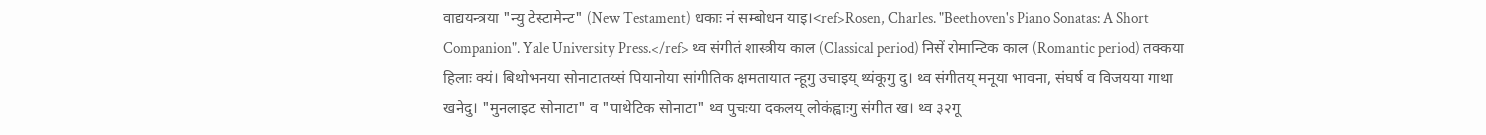वाद्ययन्त्रया "न्यु टेस्टामेन्ट" (New Testament) धकाः नं सम्बोधन याइ।<ref>Rosen, Charles. "Beethoven's Piano Sonatas: A Short Companion". Yale University Press.</ref> थ्व संगीतं शास्त्रीय काल (Classical period) निसें रोमान्टिक काल (Romantic period) तक्कया हिलाः क्यं। बिथोभनया सोनाटातय्सं पियानोया सांगीतिक क्षमतायात न्हूगु उचाइय् थ्यंकूगु दु। थ्व संगीतय् मनूया भावना, संघर्ष व विजयया गाथा खनेदु। "मुनलाइट सोनाटा" व "पाथेटिक सोनाटा" थ्व पुचःया दकलय् लोकंह्वाःगु संगीत ख। थ्व ३२गू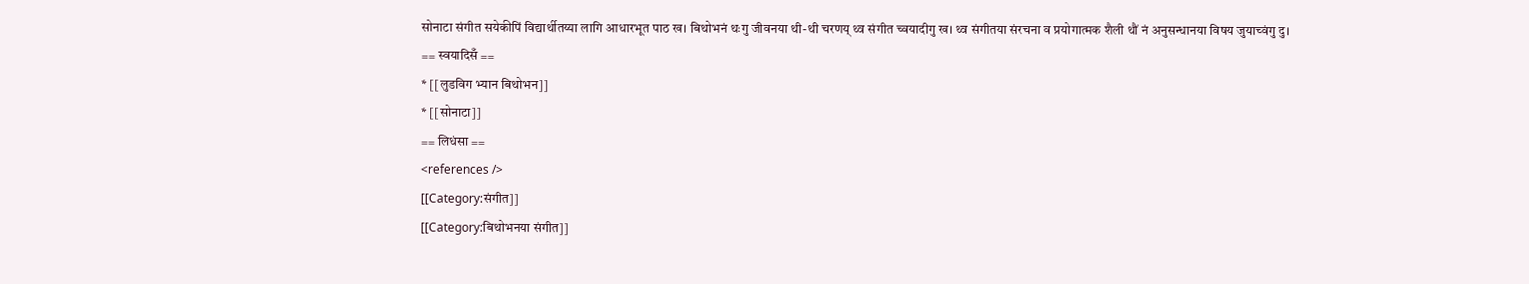सोनाटा संगीत सयेकीपिं विद्यार्थीतय्या लागि आधारभूत पाठ ख। बिथोभनं थःगु जीवनया थी-थी चरणय् थ्व संगीत च्वयादीगु ख। थ्व संगीतया संरचना व प्रयोगात्मक शैली थौं नं अनुसन्धानया विषय जुयाच्वंगु दु।
== स्वयादिसँ ==
* [[लुडविग भ्यान बिथोभन]]
* [[सोनाटा]]
== लिधंसा ==
<references />
[[Category:संगीत]]
[[Category:बिथोभनया संगीत]]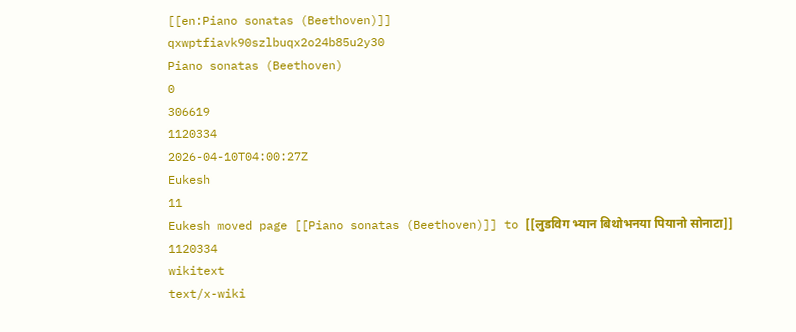[[en:Piano sonatas (Beethoven)]]
qxwptfiavk90szlbuqx2o24b85u2y30
Piano sonatas (Beethoven)
0
306619
1120334
2026-04-10T04:00:27Z
Eukesh
11
Eukesh moved page [[Piano sonatas (Beethoven)]] to [[लुडविग भ्यान बिथोभनया पियानो सोनाटा]]
1120334
wikitext
text/x-wiki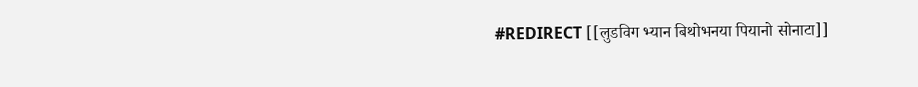#REDIRECT [[लुडविग भ्यान बिथोभनया पियानो सोनाटा]]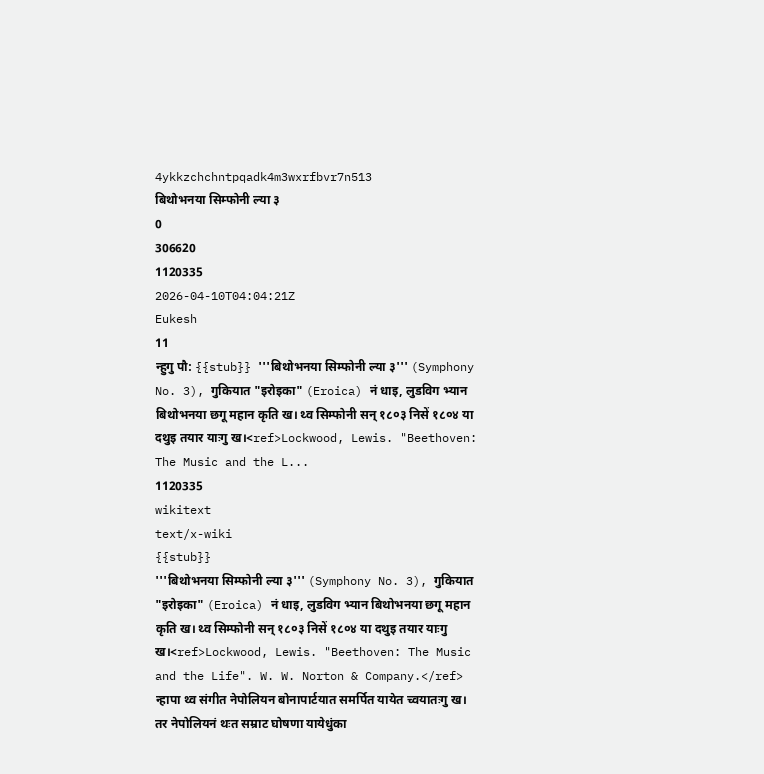4ykkzchchntpqadk4m3wxrfbvr7n513
बिथोभनया सिम्फोनी ल्या ३
0
306620
1120335
2026-04-10T04:04:21Z
Eukesh
11
न्हुगु पौ: {{stub}} '''बिथोभनया सिम्फोनी ल्या ३''' (Symphony No. 3), गुकियात "इरोइका" (Eroica) नं धाइ, लुडविग भ्यान बिथोभनया छगू महान कृति ख। थ्व सिम्फोनी सन् १८०३ निसें १८०४ या दथुइ तयार याःगु ख।<ref>Lockwood, Lewis. "Beethoven: The Music and the L...
1120335
wikitext
text/x-wiki
{{stub}}
'''बिथोभनया सिम्फोनी ल्या ३''' (Symphony No. 3), गुकियात "इरोइका" (Eroica) नं धाइ, लुडविग भ्यान बिथोभनया छगू महान कृति ख। थ्व सिम्फोनी सन् १८०३ निसें १८०४ या दथुइ तयार याःगु ख।<ref>Lockwood, Lewis. "Beethoven: The Music and the Life". W. W. Norton & Company.</ref> न्हापा थ्व संगीत नेपोलियन बोनापार्टयात समर्पित यायेत च्वयातःगु ख। तर नेपोलियनं थःत सम्राट घोषणा यायेधुंका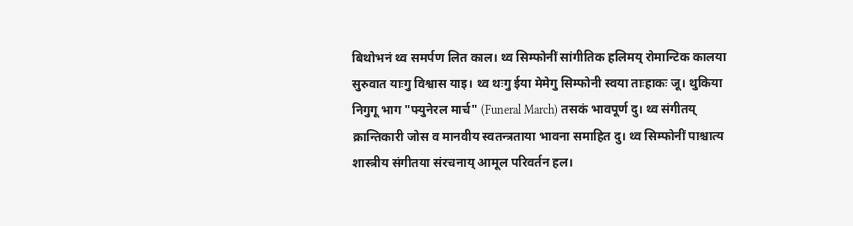बिथोभनं थ्व समर्पण लित काल। थ्व सिम्फोनीं सांगीतिक हलिमय् रोमान्टिक कालया सुरुवात याःगु विश्वास याइ। थ्व थःगु ईया मेमेगु सिम्फोनी स्वया ताःहाकः जू। थुकिया निगुगू भाग "फ्युनेरल मार्च" (Funeral March) तसकं भावपूर्ण दु। थ्व संगीतय् क्रान्तिकारी जोस व मानवीय स्वतन्त्रताया भावना समाहित दु। थ्व सिम्फोनीं पाश्चात्य शास्त्रीय संगीतया संरचनाय् आमूल परिवर्तन हल।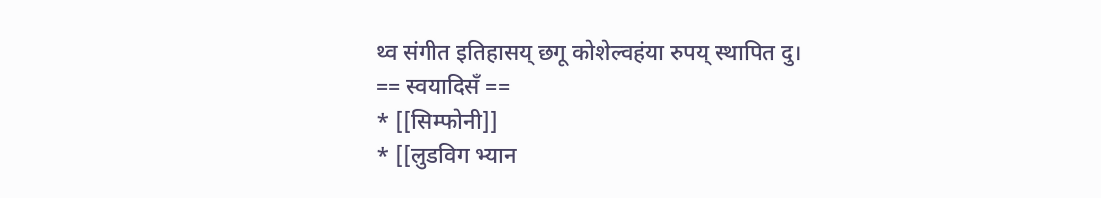थ्व संगीत इतिहासय् छगू कोशेल्वहंया रुपय् स्थापित दु।
== स्वयादिसँ ==
* [[सिम्फोनी]]
* [[लुडविग भ्यान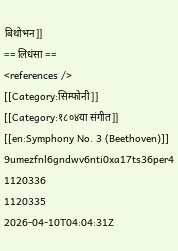बिथोभन]]
== लिधंसा ==
<references />
[[Category:सिम्फोनी]]
[[Category:१८०४या संगीत]]
[[en:Symphony No. 3 (Beethoven)]]
9umezfnl6gndwv6nti0xa17ts36per4
1120336
1120335
2026-04-10T04:04:31Z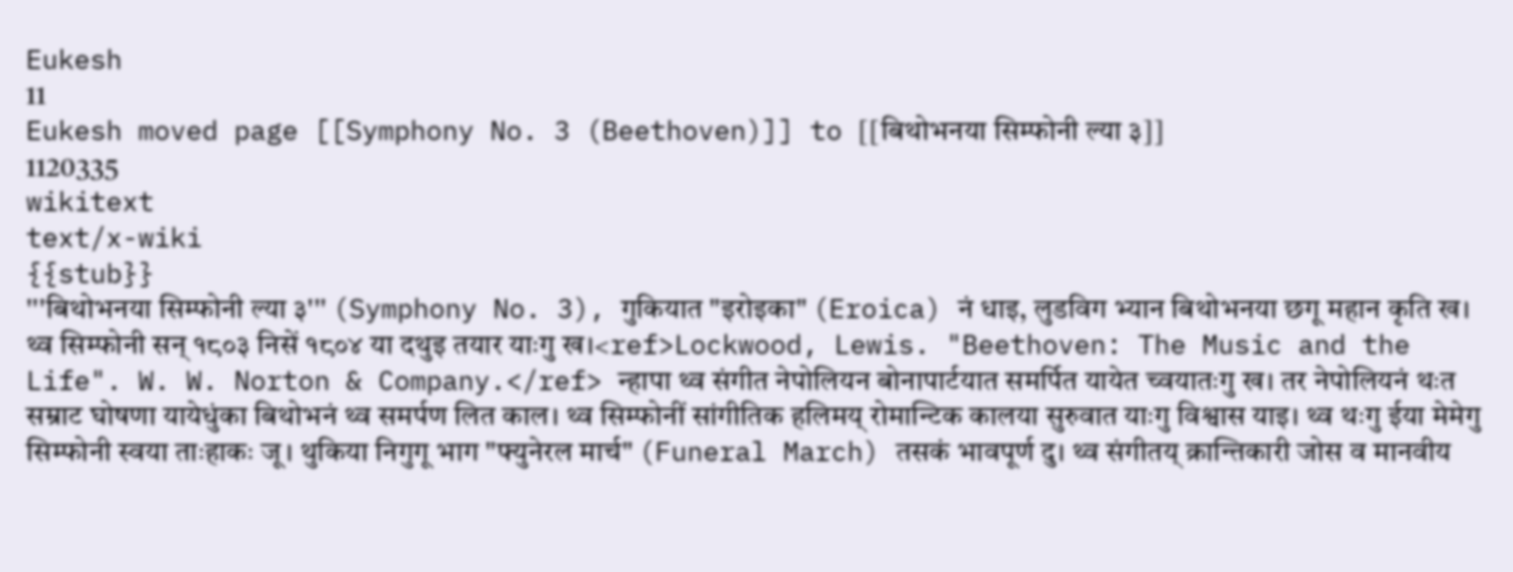Eukesh
11
Eukesh moved page [[Symphony No. 3 (Beethoven)]] to [[बिथोभनया सिम्फोनी ल्या ३]]
1120335
wikitext
text/x-wiki
{{stub}}
'''बिथोभनया सिम्फोनी ल्या ३''' (Symphony No. 3), गुकियात "इरोइका" (Eroica) नं धाइ, लुडविग भ्यान बिथोभनया छगू महान कृति ख। थ्व सिम्फोनी सन् १८०३ निसें १८०४ या दथुइ तयार याःगु ख।<ref>Lockwood, Lewis. "Beethoven: The Music and the Life". W. W. Norton & Company.</ref> न्हापा थ्व संगीत नेपोलियन बोनापार्टयात समर्पित यायेत च्वयातःगु ख। तर नेपोलियनं थःत सम्राट घोषणा यायेधुंका बिथोभनं थ्व समर्पण लित काल। थ्व सिम्फोनीं सांगीतिक हलिमय् रोमान्टिक कालया सुरुवात याःगु विश्वास याइ। थ्व थःगु ईया मेमेगु सिम्फोनी स्वया ताःहाकः जू। थुकिया निगुगू भाग "फ्युनेरल मार्च" (Funeral March) तसकं भावपूर्ण दु। थ्व संगीतय् क्रान्तिकारी जोस व मानवीय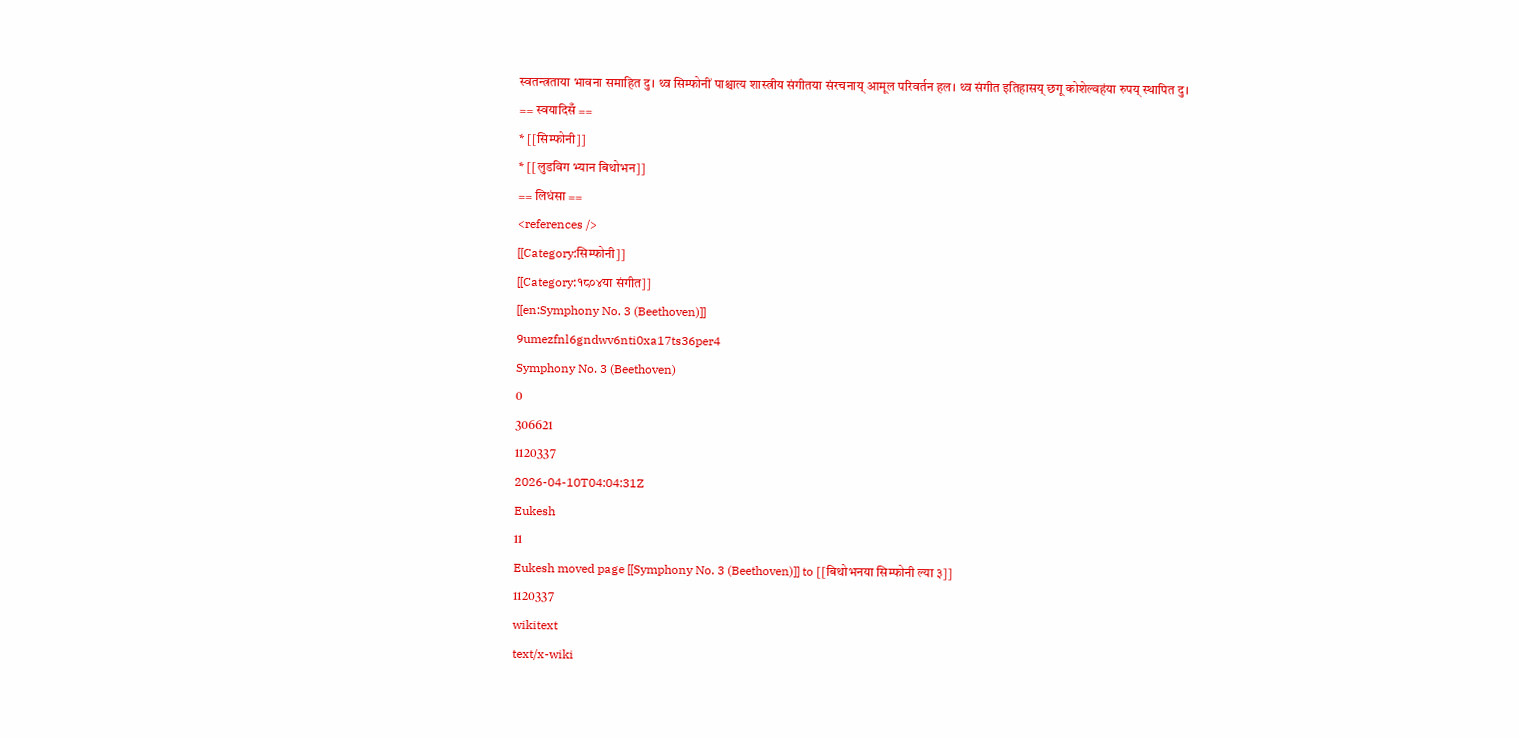स्वतन्त्रताया भावना समाहित दु। थ्व सिम्फोनीं पाश्चात्य शास्त्रीय संगीतया संरचनाय् आमूल परिवर्तन हल। थ्व संगीत इतिहासय् छगू कोशेल्वहंया रुपय् स्थापित दु।
== स्वयादिसँ ==
* [[सिम्फोनी]]
* [[लुडविग भ्यान बिथोभन]]
== लिधंसा ==
<references />
[[Category:सिम्फोनी]]
[[Category:१८०४या संगीत]]
[[en:Symphony No. 3 (Beethoven)]]
9umezfnl6gndwv6nti0xa17ts36per4
Symphony No. 3 (Beethoven)
0
306621
1120337
2026-04-10T04:04:31Z
Eukesh
11
Eukesh moved page [[Symphony No. 3 (Beethoven)]] to [[बिथोभनया सिम्फोनी ल्या ३]]
1120337
wikitext
text/x-wiki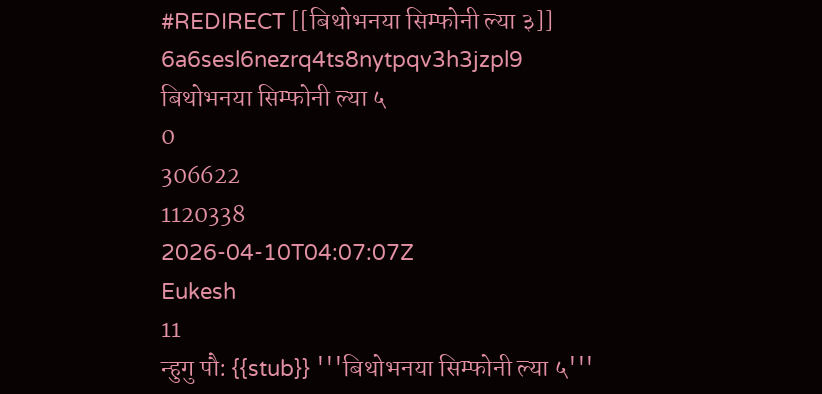#REDIRECT [[बिथोभनया सिम्फोनी ल्या ३]]
6a6sesl6nezrq4ts8nytpqv3h3jzpl9
बिथोभनया सिम्फोनी ल्या ५
0
306622
1120338
2026-04-10T04:07:07Z
Eukesh
11
न्हुगु पौ: {{stub}} '''बिथोभनया सिम्फोनी ल्या ५'''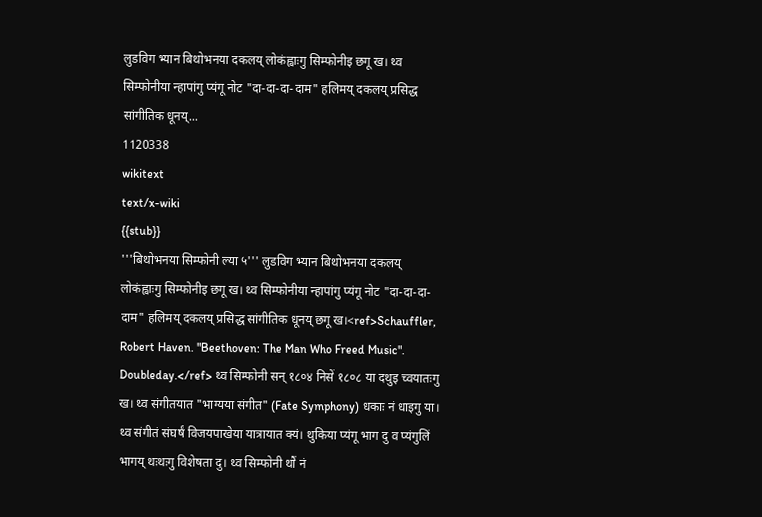लुडविग भ्यान बिथोभनया दकलय् लोकंह्वाःगु सिम्फोनीइ छगू ख। थ्व सिम्फोनीया न्हापांगु प्यंगू नोट "दा-दा-दा-दाम" हलिमय् दकलय् प्रसिद्ध सांगीतिक धूनय्...
1120338
wikitext
text/x-wiki
{{stub}}
'''बिथोभनया सिम्फोनी ल्या ५''' लुडविग भ्यान बिथोभनया दकलय् लोकंह्वाःगु सिम्फोनीइ छगू ख। थ्व सिम्फोनीया न्हापांगु प्यंगू नोट "दा-दा-दा-दाम" हलिमय् दकलय् प्रसिद्ध सांगीतिक धूनय् छगू ख।<ref>Schauffler, Robert Haven. "Beethoven: The Man Who Freed Music". Doubleday.</ref> थ्व सिम्फोनी सन् १८०४ निसें १८०८ या दथुइ च्वयातःगु ख। थ्व संगीतयात "भाग्यया संगीत" (Fate Symphony) धकाः नं धाइगु या। थ्व संगीतं संघर्षं विजयपाखेया यात्रायात क्यं। थुकिया प्यंगू भाग दु व प्यंगुलिं भागय् थःथःगु विशेषता दु। थ्व सिम्फोनी थौं नं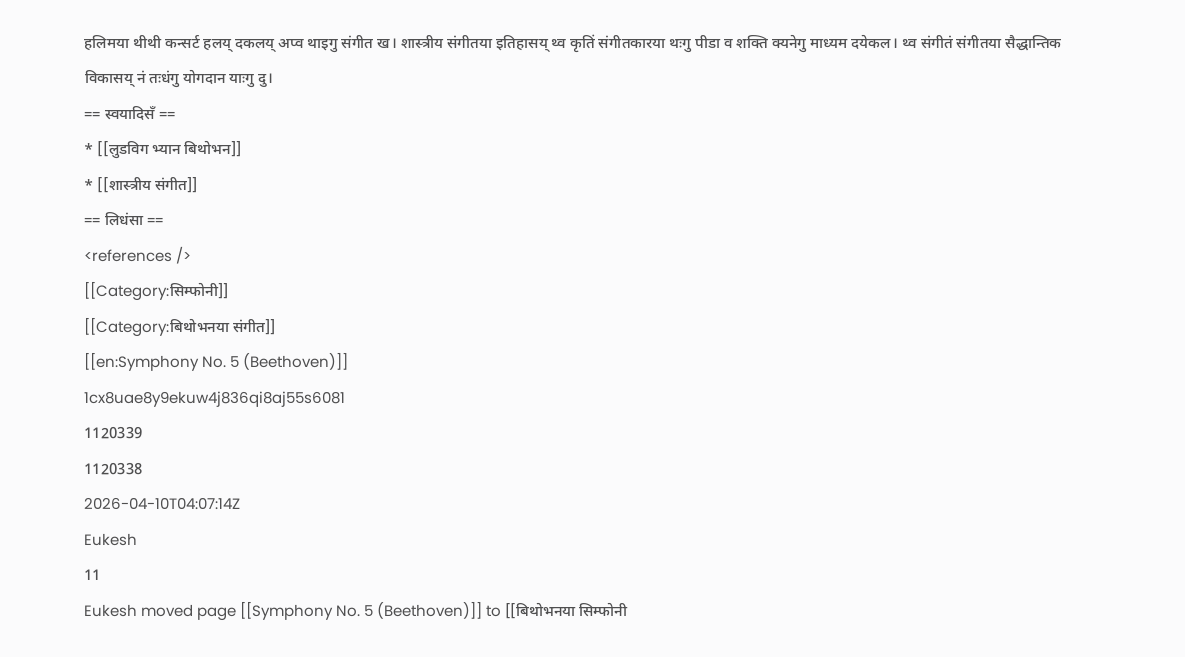हलिमया थीथी कन्सर्ट हलय् दकलय् अप्व थाइगु संगीत ख। शास्त्रीय संगीतया इतिहासय् थ्व कृतिं संगीतकारया थःगु पीडा व शक्ति क्यनेगु माध्यम दयेकल। थ्व संगीतं संगीतया सैद्धान्तिक विकासय् नं तःधंगु योगदान याःगु दु।
== स्वयादिसँ ==
* [[लुडविग भ्यान बिथोभन]]
* [[शास्त्रीय संगीत]]
== लिधंसा ==
<references />
[[Category:सिम्फोनी]]
[[Category:बिथोभनया संगीत]]
[[en:Symphony No. 5 (Beethoven)]]
1cx8uae8y9ekuw4j836qi8aj55s6081
1120339
1120338
2026-04-10T04:07:14Z
Eukesh
11
Eukesh moved page [[Symphony No. 5 (Beethoven)]] to [[बिथोभनया सिम्फोनी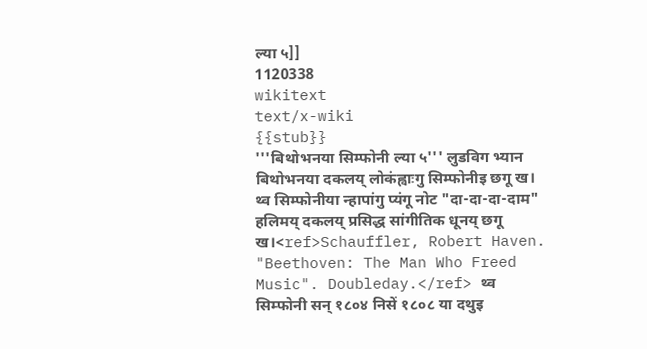ल्या ५]]
1120338
wikitext
text/x-wiki
{{stub}}
'''बिथोभनया सिम्फोनी ल्या ५''' लुडविग भ्यान बिथोभनया दकलय् लोकंह्वाःगु सिम्फोनीइ छगू ख। थ्व सिम्फोनीया न्हापांगु प्यंगू नोट "दा-दा-दा-दाम" हलिमय् दकलय् प्रसिद्ध सांगीतिक धूनय् छगू ख।<ref>Schauffler, Robert Haven. "Beethoven: The Man Who Freed Music". Doubleday.</ref> थ्व सिम्फोनी सन् १८०४ निसें १८०८ या दथुइ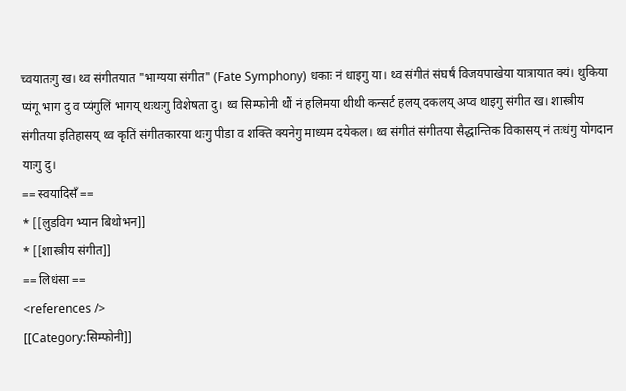च्वयातःगु ख। थ्व संगीतयात "भाग्यया संगीत" (Fate Symphony) धकाः नं धाइगु या। थ्व संगीतं संघर्षं विजयपाखेया यात्रायात क्यं। थुकिया प्यंगू भाग दु व प्यंगुलिं भागय् थःथःगु विशेषता दु। थ्व सिम्फोनी थौं नं हलिमया थीथी कन्सर्ट हलय् दकलय् अप्व थाइगु संगीत ख। शास्त्रीय संगीतया इतिहासय् थ्व कृतिं संगीतकारया थःगु पीडा व शक्ति क्यनेगु माध्यम दयेकल। थ्व संगीतं संगीतया सैद्धान्तिक विकासय् नं तःधंगु योगदान याःगु दु।
== स्वयादिसँ ==
* [[लुडविग भ्यान बिथोभन]]
* [[शास्त्रीय संगीत]]
== लिधंसा ==
<references />
[[Category:सिम्फोनी]]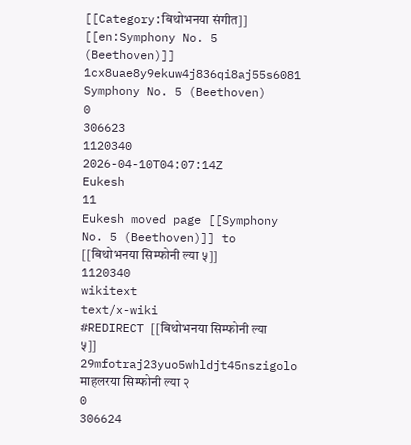[[Category:बिथोभनया संगीत]]
[[en:Symphony No. 5 (Beethoven)]]
1cx8uae8y9ekuw4j836qi8aj55s6081
Symphony No. 5 (Beethoven)
0
306623
1120340
2026-04-10T04:07:14Z
Eukesh
11
Eukesh moved page [[Symphony No. 5 (Beethoven)]] to [[बिथोभनया सिम्फोनी ल्या ५]]
1120340
wikitext
text/x-wiki
#REDIRECT [[बिथोभनया सिम्फोनी ल्या ५]]
29mfotraj23yuo5whldjt45nszigolo
माहलरया सिम्फोनी ल्या २
0
306624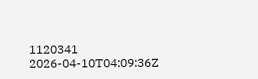1120341
2026-04-10T04:09:36Z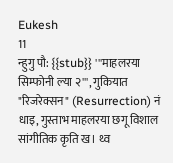Eukesh
11
न्हुगु पौ: {{stub}} '''माहलरया सिम्फोनी ल्या २''', गुकियात "रिजरेक्सन" (Resurrection) नं धाइ, गुस्ताभ माहलरया छगू विशाल सांगीतिक कृति ख। थ्व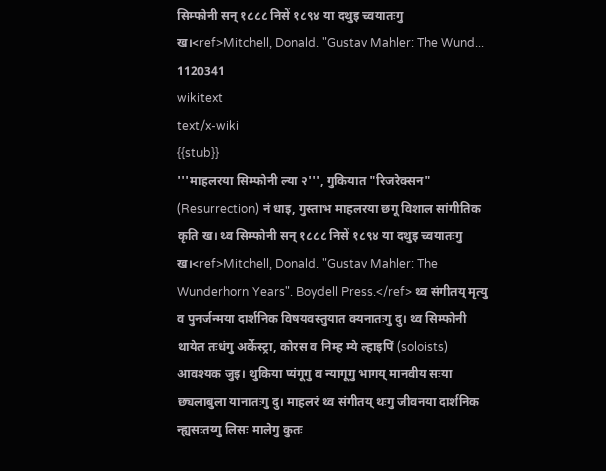सिम्फोनी सन् १८८८ निसें १८९४ या दथुइ च्वयातःगु ख।<ref>Mitchell, Donald. "Gustav Mahler: The Wund...
1120341
wikitext
text/x-wiki
{{stub}}
'''माहलरया सिम्फोनी ल्या २''', गुकियात "रिजरेक्सन" (Resurrection) नं धाइ, गुस्ताभ माहलरया छगू विशाल सांगीतिक कृति ख। थ्व सिम्फोनी सन् १८८८ निसें १८९४ या दथुइ च्वयातःगु ख।<ref>Mitchell, Donald. "Gustav Mahler: The Wunderhorn Years". Boydell Press.</ref> थ्व संगीतय् मृत्यु व पुनर्जन्मया दार्शनिक विषयवस्तुयात क्यनातःगु दु। थ्व सिम्फोनी थायेत तःधंगु अर्केस्ट्रा, कोरस व निम्ह म्ये ल्हाइपिं (soloists) आवश्यक जुइ। थुकिया प्यंगूगु व न्यागूगु भागय् मानवीय सःया छ्यलाबुला यानातःगु दु। माहलरं थ्व संगीतय् थःगु जीवनया दार्शनिक न्ह्यसःतय्गु लिसः मालेगु कुतः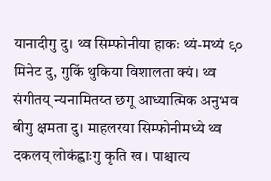यानादीगु दु। थ्व सिम्फोनीया हाकः थ्यं-मथ्यं ९० मिनेट दु, गुकिं थुकिया विशालता क्यं। थ्व संगीतय् न्यनामितय्त छगू आध्यात्मिक अनुभव बीगु क्षमता दु। माहलरया सिम्फोनीमध्ये थ्व दकलय् लोकंह्वाःगु कृति ख। पाश्चात्य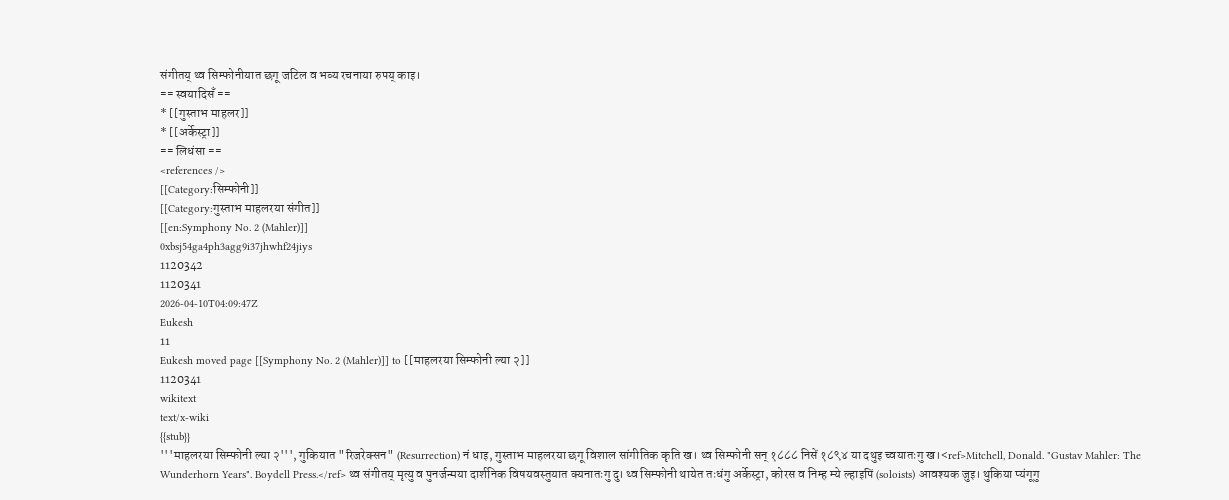संगीतय् थ्व सिम्फोनीयात छगू जटिल व भव्य रचनाया रुपय् काइ।
== स्वयादिसँ ==
* [[गुस्ताभ माहलर]]
* [[अर्केस्ट्रा]]
== लिधंसा ==
<references />
[[Category:सिम्फोनी]]
[[Category:गुस्ताभ माहलरया संगीत]]
[[en:Symphony No. 2 (Mahler)]]
0xbsj54ga4ph3agg9i37jhwhf24jiys
1120342
1120341
2026-04-10T04:09:47Z
Eukesh
11
Eukesh moved page [[Symphony No. 2 (Mahler)]] to [[माहलरया सिम्फोनी ल्या २]]
1120341
wikitext
text/x-wiki
{{stub}}
'''माहलरया सिम्फोनी ल्या २''', गुकियात "रिजरेक्सन" (Resurrection) नं धाइ, गुस्ताभ माहलरया छगू विशाल सांगीतिक कृति ख। थ्व सिम्फोनी सन् १८८८ निसें १८९४ या दथुइ च्वयातःगु ख।<ref>Mitchell, Donald. "Gustav Mahler: The Wunderhorn Years". Boydell Press.</ref> थ्व संगीतय् मृत्यु व पुनर्जन्मया दार्शनिक विषयवस्तुयात क्यनातःगु दु। थ्व सिम्फोनी थायेत तःधंगु अर्केस्ट्रा, कोरस व निम्ह म्ये ल्हाइपिं (soloists) आवश्यक जुइ। थुकिया प्यंगूगु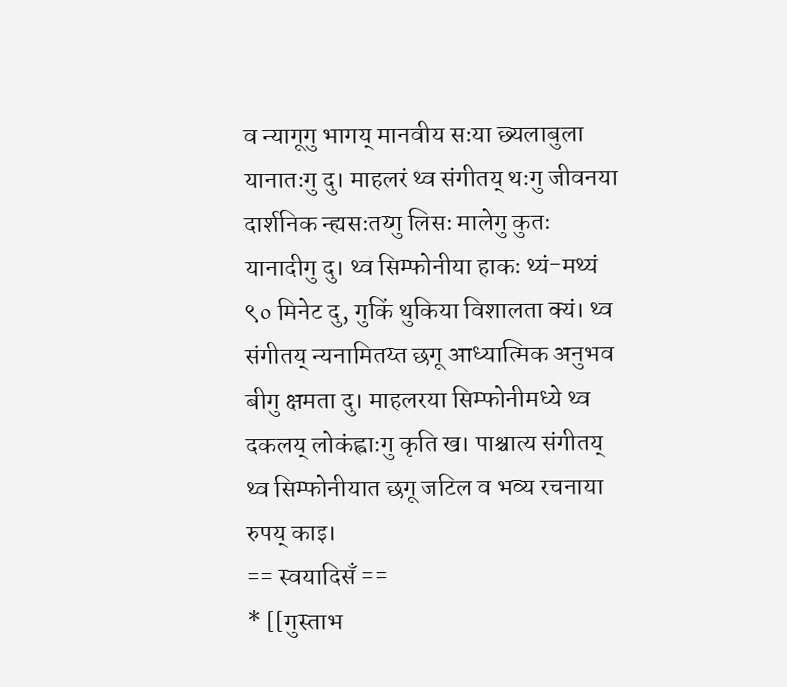व न्यागूगु भागय् मानवीय सःया छ्यलाबुला यानातःगु दु। माहलरं थ्व संगीतय् थःगु जीवनया दार्शनिक न्ह्यसःतय्गु लिसः मालेगु कुतः यानादीगु दु। थ्व सिम्फोनीया हाकः थ्यं-मथ्यं ९० मिनेट दु, गुकिं थुकिया विशालता क्यं। थ्व संगीतय् न्यनामितय्त छगू आध्यात्मिक अनुभव बीगु क्षमता दु। माहलरया सिम्फोनीमध्ये थ्व दकलय् लोकंह्वाःगु कृति ख। पाश्चात्य संगीतय् थ्व सिम्फोनीयात छगू जटिल व भव्य रचनाया रुपय् काइ।
== स्वयादिसँ ==
* [[गुस्ताभ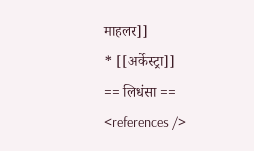माहलर]]
* [[अर्केस्ट्रा]]
== लिधंसा ==
<references />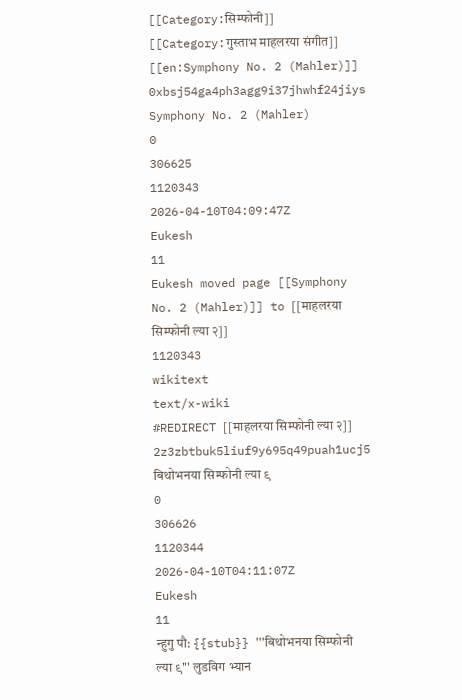[[Category:सिम्फोनी]]
[[Category:गुस्ताभ माहलरया संगीत]]
[[en:Symphony No. 2 (Mahler)]]
0xbsj54ga4ph3agg9i37jhwhf24jiys
Symphony No. 2 (Mahler)
0
306625
1120343
2026-04-10T04:09:47Z
Eukesh
11
Eukesh moved page [[Symphony No. 2 (Mahler)]] to [[माहलरया सिम्फोनी ल्या २]]
1120343
wikitext
text/x-wiki
#REDIRECT [[माहलरया सिम्फोनी ल्या २]]
2z3zbtbuk5liuf9y695q49puah1ucj5
बिथोभनया सिम्फोनी ल्या ९
0
306626
1120344
2026-04-10T04:11:07Z
Eukesh
11
न्हुगु पौ: {{stub}} '''बिथोभनया सिम्फोनी ल्या ९''' लुडविग भ्यान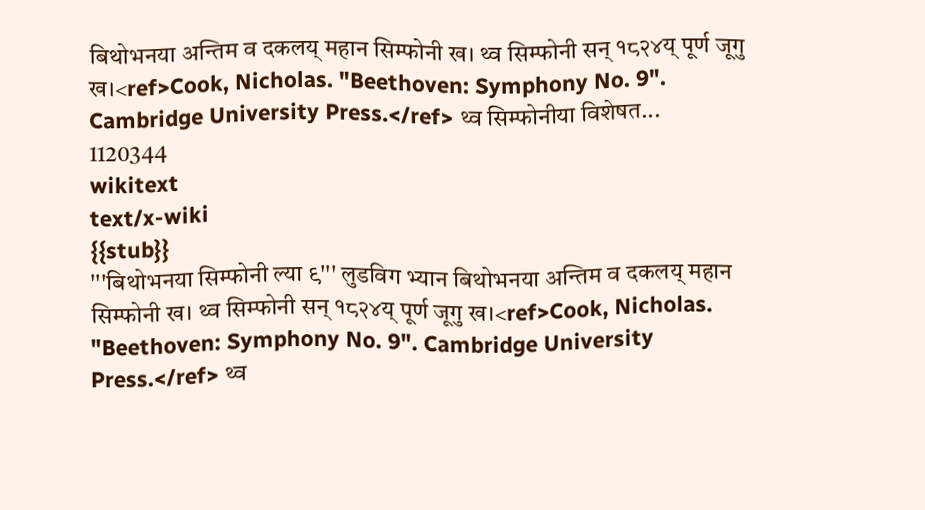बिथोभनया अन्तिम व दकलय् महान सिम्फोनी ख। थ्व सिम्फोनी सन् १८२४य् पूर्ण जूगु ख।<ref>Cook, Nicholas. "Beethoven: Symphony No. 9". Cambridge University Press.</ref> थ्व सिम्फोनीया विशेषत...
1120344
wikitext
text/x-wiki
{{stub}}
'''बिथोभनया सिम्फोनी ल्या ९''' लुडविग भ्यान बिथोभनया अन्तिम व दकलय् महान सिम्फोनी ख। थ्व सिम्फोनी सन् १८२४य् पूर्ण जूगु ख।<ref>Cook, Nicholas. "Beethoven: Symphony No. 9". Cambridge University Press.</ref> थ्व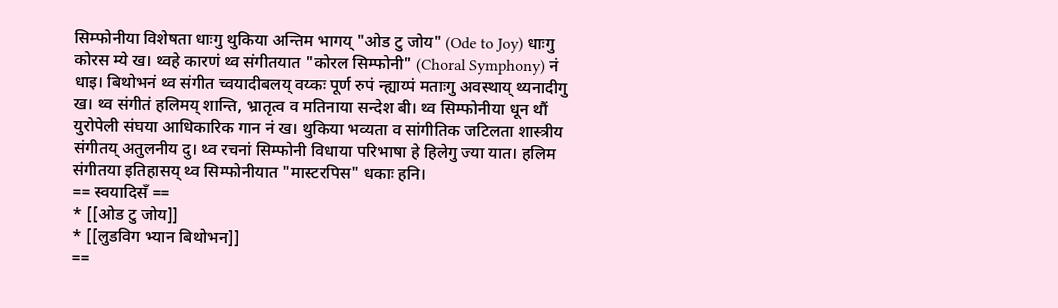सिम्फोनीया विशेषता धाःगु थुकिया अन्तिम भागय् "ओड टु जोय" (Ode to Joy) धाःगु कोरस म्ये ख। थ्वहे कारणं थ्व संगीतयात "कोरल सिम्फोनी" (Choral Symphony) नं धाइ। बिथोभनं थ्व संगीत च्वयादीबलय् वय्कः पूर्ण रुपं न्ह्याय्पं मताःगु अवस्थाय् थ्यनादीगु ख। थ्व संगीतं हलिमय् शान्ति, भ्रातृत्व व मतिनाया सन्देश बी। थ्व सिम्फोनीया धून थौं युरोपेली संघया आधिकारिक गान नं ख। थुकिया भव्यता व सांगीतिक जटिलता शास्त्रीय संगीतय् अतुलनीय दु। थ्व रचनां सिम्फोनी विधाया परिभाषा हे हिलेगु ज्या यात। हलिम संगीतया इतिहासय् थ्व सिम्फोनीयात "मास्टरपिस" धकाः हनि।
== स्वयादिसँ ==
* [[ओड टु जोय]]
* [[लुडविग भ्यान बिथोभन]]
==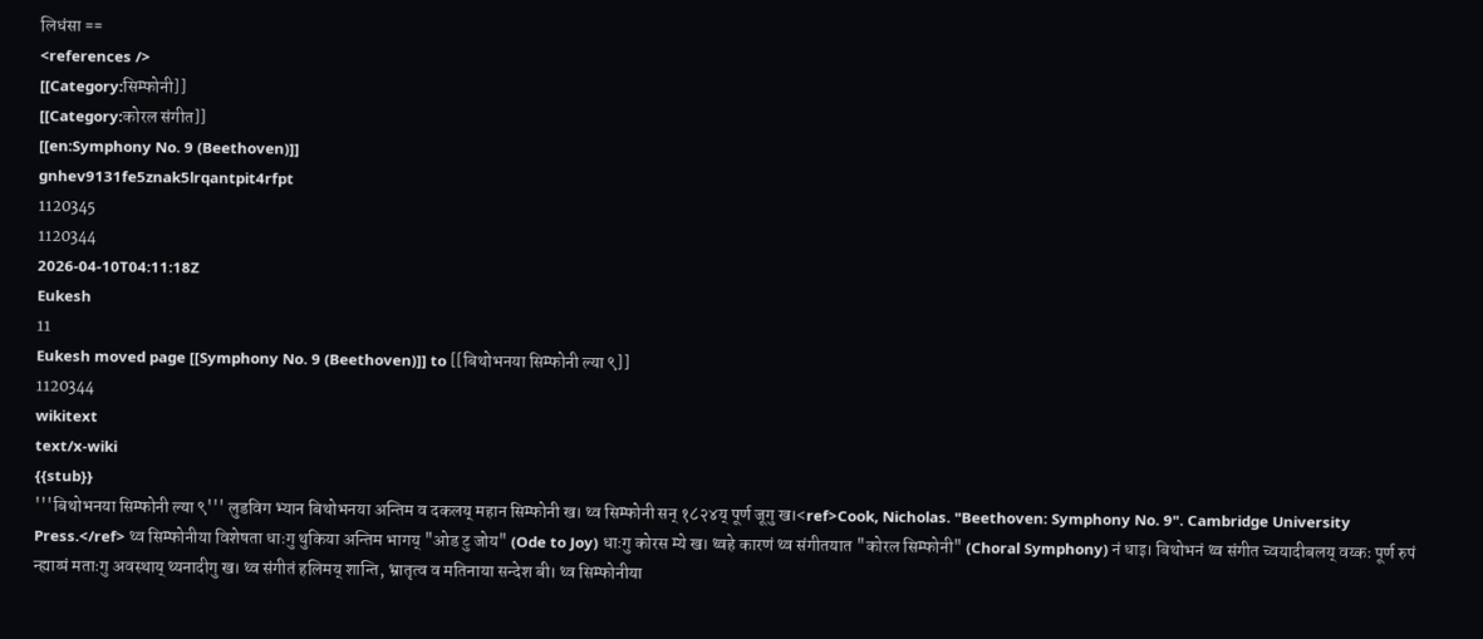लिधंसा ==
<references />
[[Category:सिम्फोनी]]
[[Category:कोरल संगीत]]
[[en:Symphony No. 9 (Beethoven)]]
gnhev9131fe5znak5lrqantpit4rfpt
1120345
1120344
2026-04-10T04:11:18Z
Eukesh
11
Eukesh moved page [[Symphony No. 9 (Beethoven)]] to [[बिथोभनया सिम्फोनी ल्या ९]]
1120344
wikitext
text/x-wiki
{{stub}}
'''बिथोभनया सिम्फोनी ल्या ९''' लुडविग भ्यान बिथोभनया अन्तिम व दकलय् महान सिम्फोनी ख। थ्व सिम्फोनी सन् १८२४य् पूर्ण जूगु ख।<ref>Cook, Nicholas. "Beethoven: Symphony No. 9". Cambridge University Press.</ref> थ्व सिम्फोनीया विशेषता धाःगु थुकिया अन्तिम भागय् "ओड टु जोय" (Ode to Joy) धाःगु कोरस म्ये ख। थ्वहे कारणं थ्व संगीतयात "कोरल सिम्फोनी" (Choral Symphony) नं धाइ। बिथोभनं थ्व संगीत च्वयादीबलय् वय्कः पूर्ण रुपं न्ह्याय्पं मताःगु अवस्थाय् थ्यनादीगु ख। थ्व संगीतं हलिमय् शान्ति, भ्रातृत्व व मतिनाया सन्देश बी। थ्व सिम्फोनीया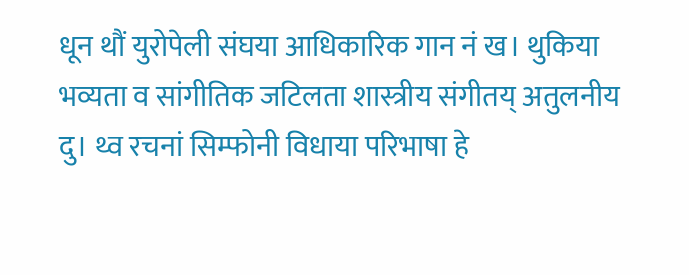धून थौं युरोपेली संघया आधिकारिक गान नं ख। थुकिया भव्यता व सांगीतिक जटिलता शास्त्रीय संगीतय् अतुलनीय दु। थ्व रचनां सिम्फोनी विधाया परिभाषा हे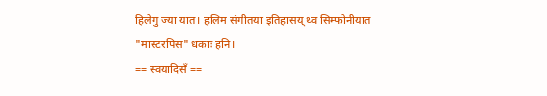हिलेगु ज्या यात। हलिम संगीतया इतिहासय् थ्व सिम्फोनीयात "मास्टरपिस" धकाः हनि।
== स्वयादिसँ ==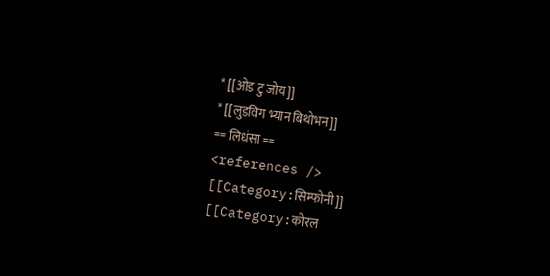* [[ओड टु जोय]]
* [[लुडविग भ्यान बिथोभन]]
== लिधंसा ==
<references />
[[Category:सिम्फोनी]]
[[Category:कोरल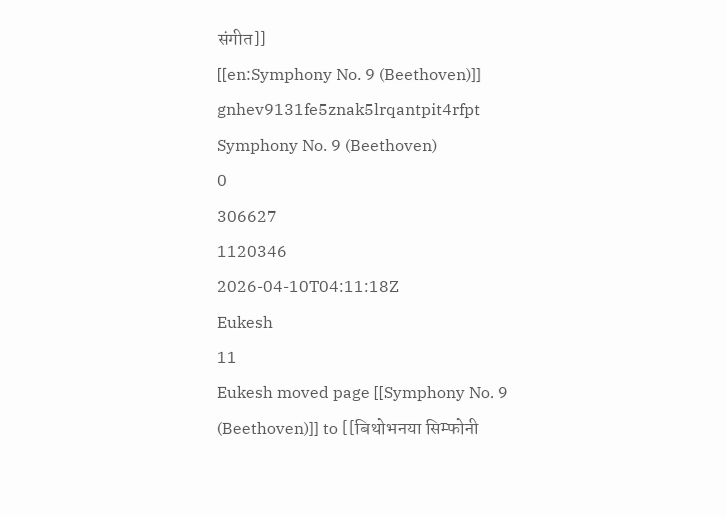संगीत]]
[[en:Symphony No. 9 (Beethoven)]]
gnhev9131fe5znak5lrqantpit4rfpt
Symphony No. 9 (Beethoven)
0
306627
1120346
2026-04-10T04:11:18Z
Eukesh
11
Eukesh moved page [[Symphony No. 9 (Beethoven)]] to [[बिथोभनया सिम्फोनी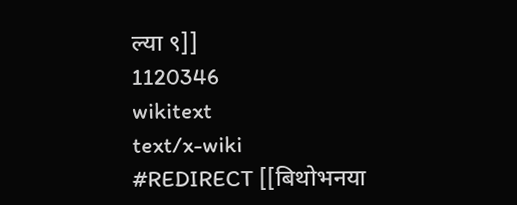ल्या ९]]
1120346
wikitext
text/x-wiki
#REDIRECT [[बिथोभनया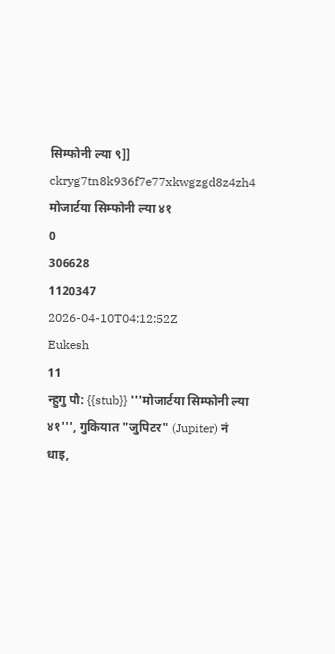सिम्फोनी ल्या ९]]
ckryg7tn8k936f7e77xkwgzgd8z4zh4
मोजार्टया सिम्फोनी ल्या ४१
0
306628
1120347
2026-04-10T04:12:52Z
Eukesh
11
न्हुगु पौ: {{stub}} '''मोजार्टया सिम्फोनी ल्या ४१''', गुकियात "जुपिटर" (Jupiter) नं धाइ,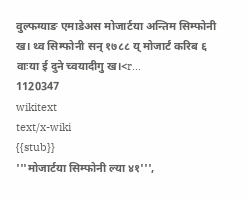वुल्फग्याङ एमाडेअस मोजार्टया अन्तिम सिम्फोनी ख। थ्व सिम्फोनी सन् १७८८ य् मोजार्टं करिब ६ वाःया ई दुने च्वयादीगु ख।<r...
1120347
wikitext
text/x-wiki
{{stub}}
'''मोजार्टया सिम्फोनी ल्या ४१''',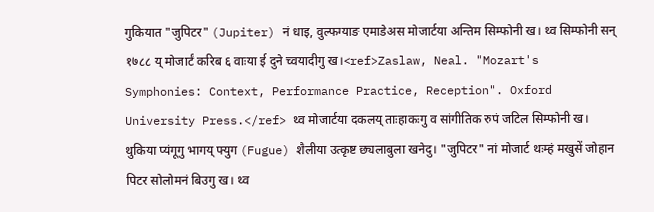गुकियात "जुपिटर" (Jupiter) नं धाइ, वुल्फग्याङ एमाडेअस मोजार्टया अन्तिम सिम्फोनी ख। थ्व सिम्फोनी सन् १७८८ य् मोजार्टं करिब ६ वाःया ई दुने च्वयादीगु ख।<ref>Zaslaw, Neal. "Mozart's Symphonies: Context, Performance Practice, Reception". Oxford University Press.</ref> थ्व मोजार्टया दकलय् ताःहाकःगु व सांगीतिक रुपं जटिल सिम्फोनी ख। थुकिया प्यंगूगु भागय् फ्युग (Fugue) शैलीया उत्कृष्ट छ्यलाबुला खनेदु। "जुपिटर" नां मोजार्ट थःम्हं मखुसें जोहान पिटर सोलोमनं बिउगु ख। थ्व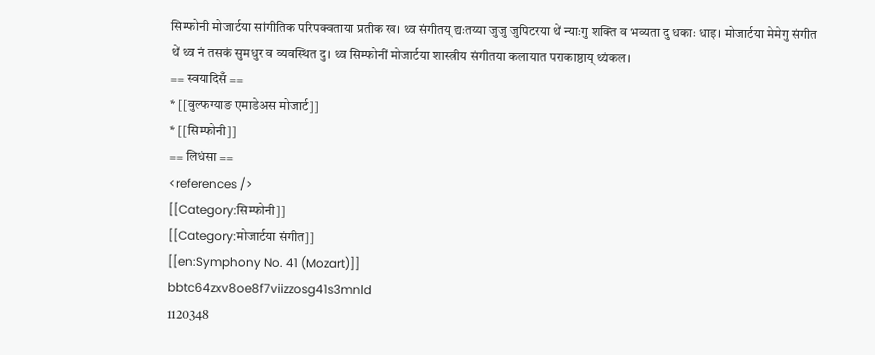सिम्फोनी मोजार्टया सांगीतिक परिपक्वताया प्रतीक ख। थ्व संगीतय् द्यःतय्या जुजु जुपिटरया थें न्याःगु शक्ति व भव्यता दु धकाः धाइ। मोजार्टया मेमेगु संगीत थें थ्व नं तसकं सुमधुर व व्यवस्थित दु। थ्व सिम्फोनीं मोजार्टया शास्त्रीय संगीतया कलायात पराकाष्ठाय् थ्यंकल।
== स्वयादिसँ ==
* [[वुल्फग्याङ एमाडेअस मोजार्ट]]
* [[सिम्फोनी]]
== लिधंसा ==
<references />
[[Category:सिम्फोनी]]
[[Category:मोजार्टया संगीत]]
[[en:Symphony No. 41 (Mozart)]]
bbtc64zxv8oe8f7viizzosg41s3mnld
1120348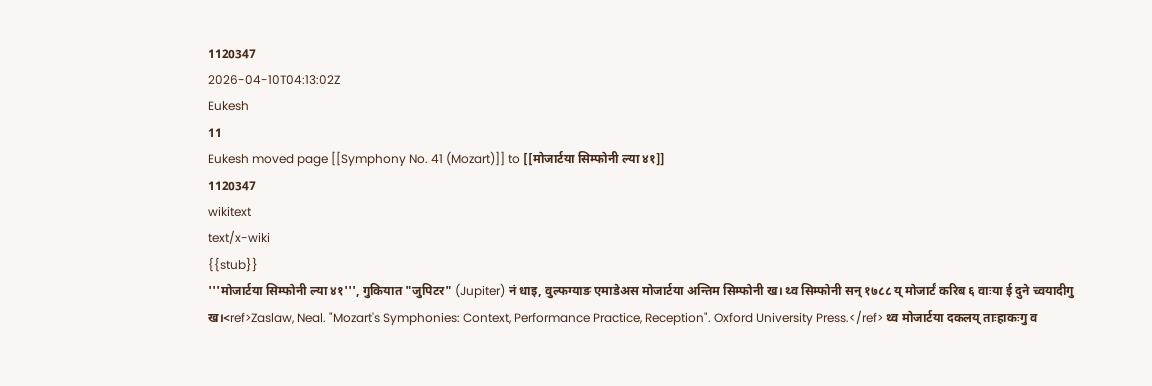1120347
2026-04-10T04:13:02Z
Eukesh
11
Eukesh moved page [[Symphony No. 41 (Mozart)]] to [[मोजार्टया सिम्फोनी ल्या ४१]]
1120347
wikitext
text/x-wiki
{{stub}}
'''मोजार्टया सिम्फोनी ल्या ४१''', गुकियात "जुपिटर" (Jupiter) नं धाइ, वुल्फग्याङ एमाडेअस मोजार्टया अन्तिम सिम्फोनी ख। थ्व सिम्फोनी सन् १७८८ य् मोजार्टं करिब ६ वाःया ई दुने च्वयादीगु ख।<ref>Zaslaw, Neal. "Mozart's Symphonies: Context, Performance Practice, Reception". Oxford University Press.</ref> थ्व मोजार्टया दकलय् ताःहाकःगु व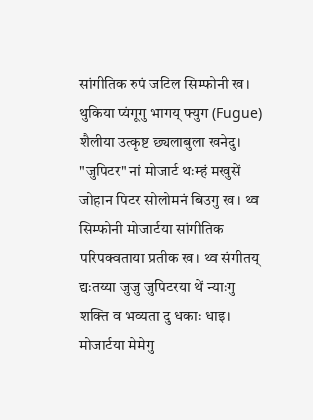सांगीतिक रुपं जटिल सिम्फोनी ख। थुकिया प्यंगूगु भागय् फ्युग (Fugue) शैलीया उत्कृष्ट छ्यलाबुला खनेदु। "जुपिटर" नां मोजार्ट थःम्हं मखुसें जोहान पिटर सोलोमनं बिउगु ख। थ्व सिम्फोनी मोजार्टया सांगीतिक परिपक्वताया प्रतीक ख। थ्व संगीतय् द्यःतय्या जुजु जुपिटरया थें न्याःगु शक्ति व भव्यता दु धकाः धाइ। मोजार्टया मेमेगु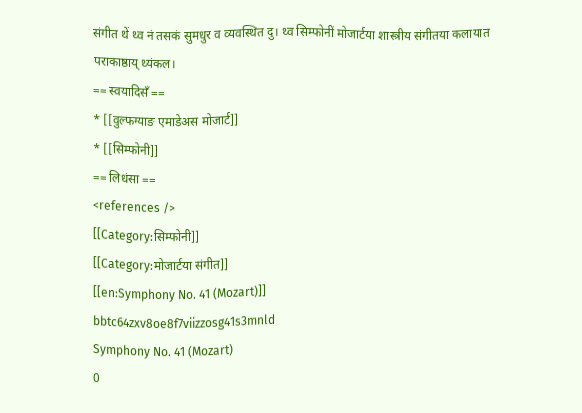संगीत थें थ्व नं तसकं सुमधुर व व्यवस्थित दु। थ्व सिम्फोनीं मोजार्टया शास्त्रीय संगीतया कलायात पराकाष्ठाय् थ्यंकल।
== स्वयादिसँ ==
* [[वुल्फग्याङ एमाडेअस मोजार्ट]]
* [[सिम्फोनी]]
== लिधंसा ==
<references />
[[Category:सिम्फोनी]]
[[Category:मोजार्टया संगीत]]
[[en:Symphony No. 41 (Mozart)]]
bbtc64zxv8oe8f7viizzosg41s3mnld
Symphony No. 41 (Mozart)
0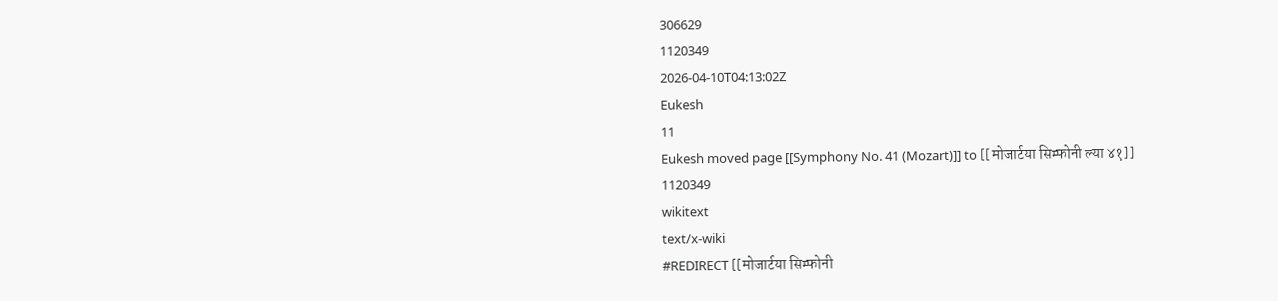306629
1120349
2026-04-10T04:13:02Z
Eukesh
11
Eukesh moved page [[Symphony No. 41 (Mozart)]] to [[मोजार्टया सिम्फोनी ल्या ४१]]
1120349
wikitext
text/x-wiki
#REDIRECT [[मोजार्टया सिम्फोनी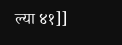ल्या ४१]]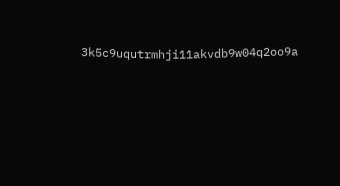3k5c9uqutrmhji11akvdb9w04q2oo9a